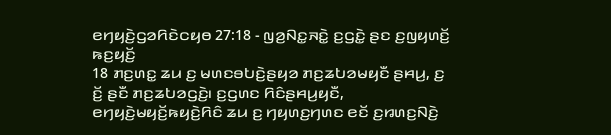ꤕꤚꤟꤢꤧ꤬ꤞꤤꤖꤢꤧꤍꤟꤥ 27:18 - ꤜꤤ꤬ꤡꤢ꤭ꤏꤢꤧ꤭ ꤢ꤬ꤞꤢꤧ꤭ ꤔꤢ ꤢ꤬ꤜꤟꤛꤢꤩ꤬ ꤒꤢ꤬ꤟꤢꤩ꤬
18 ꤊꤢ꤬ꤛꤢ꤭ ꤘꤣ ꤢ꤬ ꤗꤛꤢꤋꤝꤢꤧ꤬ꤔꤟꤤ ꤊꤢ꤬ꤘꤝꤤꤗꤟꤢꤪ ꤔꤌꤣ꤬, ꤢ꤬ ꤢꤩ꤬ ꤔꤢꤪ ꤊꤢ꤬ꤘꤝꤤꤞꤢꤧ꤬꤯ ꤢ꤬ꤞꤛꤢ ꤖꤢꤨꤔꤌꤣ꤬ꤟꤢꤪ, ꤕꤚꤟꤢꤧ꤬ꤗꤟꤢꤩ꤬ꤒꤟꤢꤧ꤬ꤖꤢꤨ ꤘꤣ ꤢ꤬ ꤚꤟꤛꤢ꤬ꤚꤛꤢ ꤕꤢꤩ ꤢ꤬ꤙꤛꤢ꤬ꤡꤢꤧ꤬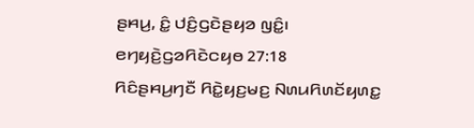ꤔꤌꤣ꤬, ꤢꤨ꤭ ꤓꤢꤨ꤬ꤞꤢꤧꤔꤟꤤ ꤜꤢꤨ꤭꤯
ꤕꤚꤟꤢꤧ꤬ꤞꤤꤖꤢꤧꤍꤟꤥ 27:18
ꤖꤢꤨꤔꤌꤣ꤬ꤚꤢꤪ ꤖꤢꤧ꤭ꤟꤢ꤬ꤗꤢ꤬ ꤡꤛꤣꤖꤛꤢꤩꤟꤛꤢ꤭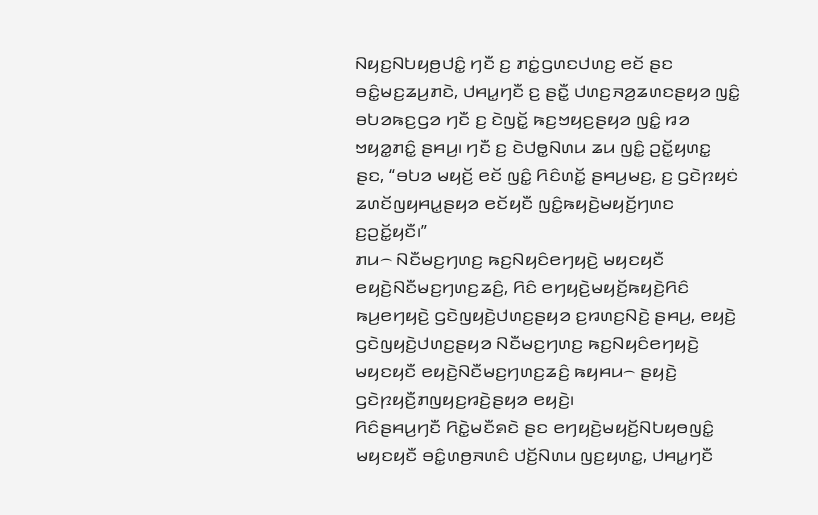ꤡꤟꤢ꤬ꤡꤝꤟꤥ꤬ꤓꤢꤨ꤭ ꤚꤢꤪ ꤢ꤬ ꤊꤢꤦ꤭ꤞꤛꤢꤓꤛꤢ꤬ ꤕꤢꤩ ꤔꤢ ꤋꤢꤨ꤭ꤗꤢ꤬ꤘꤣ꤬ꤊꤢꤧ, ꤓꤌꤣ꤭ꤚꤢꤪ ꤢ꤬ ꤔꤢꤪ꤭ ꤓꤛꤢ꤬ꤏꤤ꤬ꤘꤛꤢꤔꤟꤤ ꤜꤢꤨ꤭ ꤋꤝꤤꤒꤢ꤬ꤞꤤ ꤚꤢꤪ ꤢ꤬ ꤢꤧꤜꤢꤩ꤭ ꤒꤢ꤬ꤠꤟꤢ꤬ꤔꤟꤤ ꤜꤢꤨ꤭ ꤙꤤ ꤠꤟꤤ꤭ꤊꤢꤨ꤭ ꤔꤌꤣ꤬꤯ ꤚꤢꤪ ꤢ꤬ ꤢꤧꤓꤥ꤭ꤡꤛꤣ ꤘꤣ ꤜꤢꤨ꤭ ꤑꤢꤩ꤭ꤟꤛꤢ꤭ ꤔꤢ, “ꤋꤝꤤ ꤗꤟꤢꤩ꤬ ꤕꤢꤩ ꤜꤢꤨ꤭ ꤖꤢꤨꤛꤢꤩ꤭ ꤔꤌꤣ꤬ꤗꤢ꤬, ꤢ꤬ ꤞꤢꤧꤐꤟꤢꤦ ꤘꤛꤢꤩꤜꤟꤌꤣ꤭ꤔꤟꤤ ꤕꤢꤩꤟꤢꤪ ꤜꤢꤨ꤭ꤒꤟꤢꤧ꤬ꤗꤟꤢꤩ꤬ꤚꤛꤢ ꤢ꤬ꤑꤢꤩ꤭ꤟꤢꤪ꤯”
ꤊꤣ꤮ ꤡꤢꤪꤗꤢ꤬ꤚꤛꤢ꤬ ꤒꤢ꤬ꤡꤟꤢꤨꤕꤚꤟꤢꤧ꤬ ꤗꤟꤢꤟꤢꤪ ꤕꤟꤢꤧ꤬ꤡꤢꤪꤗꤢ꤬ꤚꤛꤢ꤬ꤘꤢꤨ꤬, ꤖꤢꤨ ꤕꤚꤟꤢꤧ꤬ꤗꤟꤢꤩ꤬ꤒꤟꤢꤧ꤬ꤖꤢꤨ ꤒꤣ꤬ꤕꤚꤟꤢꤧ꤬ ꤞꤢꤧꤜꤟꤢꤧ꤬ꤓꤛꤢ꤬ꤔꤟꤤ ꤢ꤬ꤙꤛꤢ꤬ꤡꤢꤧ꤬ ꤔꤌꤣ꤬, ꤕꤟꤢꤧ꤬ ꤞꤢꤧꤜꤟꤢꤧ꤬ꤓꤛꤢ꤬ꤔꤟꤤ ꤡꤢꤪꤗꤢ꤬ꤚꤛꤢ꤬ ꤒꤢ꤬ꤡꤟꤢꤨꤕꤚꤟꤢꤧ꤬ ꤗꤟꤢꤟꤢꤪ ꤕꤟꤢꤧ꤬ꤡꤢꤪꤗꤢ꤬ꤚꤛꤢ꤬ꤘꤢꤨ꤬ ꤒꤟꤌꤣ꤮ ꤔꤟꤢꤧ꤬ ꤞꤢꤧꤐꤟꤢꤪ꤬ꤊꤜꤟꤢ꤬ꤙꤢꤧ꤬ꤔꤟꤤ ꤕꤟꤢꤧ꤬꤯
ꤖꤢꤨꤔꤌꤣ꤬ꤚꤢꤪ ꤖꤢꤧ꤭ꤗꤢꤪꤎꤢꤧ ꤔꤢ ꤕꤚꤟꤢꤧ꤬ꤗꤟꤢꤩ꤬ꤡꤝꤟꤥꤜꤢꤨ꤭ ꤗꤟꤢꤟꤢꤪ ꤋꤢꤨ꤭ꤛꤥ꤬ꤏꤛꤢꤨ ꤓꤢꤩ꤬ꤡꤛꤣ ꤜꤢ꤬ꤟꤛꤢ꤭, ꤓꤌꤣ꤭ꤚꤢꤪ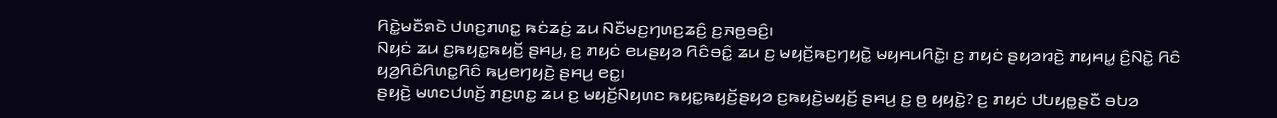ꤖꤢꤧ꤭ꤗꤢꤪꤎꤢꤧ ꤓꤛꤢ꤬ꤊꤛꤢ꤭ ꤒꤢꤦꤘꤢꤦ꤬ ꤘꤣ ꤡꤢꤪꤗꤢ꤬ꤚꤛꤢ꤬ꤘꤢꤨ꤬ ꤢ꤬ꤏꤥ꤬ꤋꤢꤨ꤬꤯
ꤡꤟꤢꤦ ꤘꤣ ꤢ꤬ꤒꤟꤢ꤭ꤒꤟꤢꤩ꤬ ꤔꤌꤣ꤬, ꤢ꤬ ꤊꤟꤢꤦ ꤕꤣꤔꤟꤤ ꤖꤢꤨꤋꤢꤨ꤭ ꤘꤣ ꤢ꤬ ꤗꤟꤢꤩ꤬ꤒꤢ꤬ꤚꤟꤢꤧ꤭ ꤗꤟꤌꤣꤖꤢꤧ꤭꤯ ꤢ꤬ ꤊꤟꤢꤦ ꤔꤟꤤꤙꤢꤧ꤬ ꤊꤟꤌꤣ꤭ ꤢꤨ꤬ꤡꤢꤧ꤭ ꤖꤢꤨ ꤟꤤ꤬ꤖꤢꤨꤖꤛꤢ꤭ꤖꤢꤨ ꤒꤣ꤬ꤕꤚꤟꤢꤧ꤬ ꤔꤌꤣ꤬ ꤕꤢ꤭꤯
ꤔꤟꤢꤧ꤬ ꤗꤛꤢꤓꤛꤢꤩ꤬ ꤊꤢ꤬ꤛꤢ꤭ ꤘꤣ ꤢ꤬ ꤗꤟꤢꤩ꤬ꤡꤟꤛꤢ ꤒꤟꤢ꤭ꤒꤟꤢꤩ꤬ꤔꤟꤤ ꤢ꤬ꤒꤟꤢꤧ꤬ꤗꤟꤢꤩ꤬ ꤔꤌꤣ꤬ ꤢ꤬ ꤥ꤬ ꤟꤟꤢꤧ꤭? ꤢ꤬ ꤊꤟꤢꤦ ꤓꤝꤟꤥ꤭ꤔꤢꤪ ꤋꤝꤤ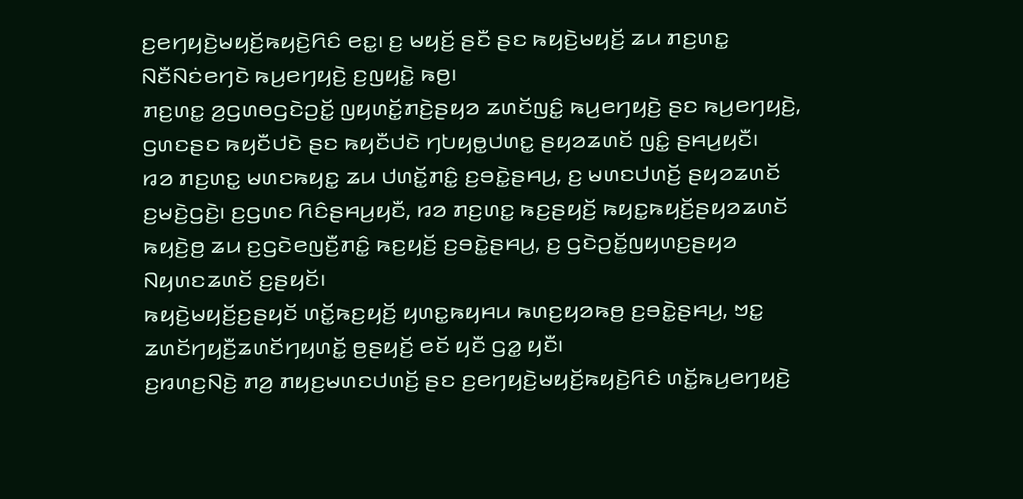ꤢ꤬ꤕꤚꤟꤢꤧ꤬ꤗꤟꤢꤩ꤬ꤒꤟꤢꤧ꤬ꤖꤢꤨ ꤕꤢ꤭꤯ ꤢ꤬ ꤗꤟꤢꤩ꤬ ꤔꤢꤪ ꤔꤢ ꤒꤟꤢꤧ꤬ꤗꤟꤢꤩ꤬ ꤘꤣ ꤊꤢ꤬ꤛꤢ꤭ ꤡꤢꤪꤡꤢꤦꤕꤚꤢꤧ ꤒꤣ꤬ꤕꤚꤟꤢꤧ꤬ ꤢ꤬ꤜꤟꤢꤧ꤭ ꤒꤥ꤬꤯
ꤊꤢ꤬ꤛꤢ꤭ ꤤ꤬ꤞꤛꤥꤞꤢꤧꤑꤢꤩ꤭ ꤜꤟꤛꤢꤩ꤭ꤊꤢꤧ꤬ꤔꤟꤤ ꤘꤛꤢꤩꤜꤢꤨ꤭ ꤒꤣ꤬ꤕꤚꤟꤢꤧ꤬ ꤔꤢ ꤒꤣ꤬ꤕꤚꤟꤢꤧ꤬, ꤞꤛꤢꤔꤢ ꤒꤟꤢꤪꤓꤢꤧ ꤔꤢ ꤒꤟꤢꤪꤓꤢꤧ ꤚꤝꤟꤥ꤭ꤓꤛꤢ꤭ ꤔꤟꤤꤘꤛꤢꤩ ꤜꤢꤨ꤭ ꤔꤌꤣ꤬ꤟꤢꤪ꤯
ꤙꤤ ꤊꤢ꤬ꤛꤢ꤭ ꤗꤛꤢꤒꤟꤢ꤭ ꤘꤣ ꤓꤛꤢꤩ꤭ꤊꤢꤨ꤭ ꤢ꤬ꤋꤢꤧ꤭ꤔꤌꤣ꤬, ꤢ꤬ ꤗꤛꤢꤓꤛꤢꤩ꤬ ꤔꤟꤤꤘꤛꤢꤩ ꤢ꤬ꤗꤢꤧ꤬ꤞꤢꤧ꤬꤯ ꤢ꤬ꤞꤛꤢ ꤖꤢꤨꤔꤌꤣ꤬ꤟꤢꤪ, ꤙꤤ ꤊꤢ꤬ꤛꤢ꤭ ꤒꤢ꤬ꤔꤟꤢꤩ꤬ ꤒꤟꤢ꤭ꤒꤟꤢꤩ꤬ꤔꤟꤤꤘꤛꤢꤩ ꤒꤟꤢꤧ꤬ꤥ꤬ ꤘꤣ ꤢ꤬ꤞꤢꤧꤕꤜꤢꤪ꤬ꤊꤢꤨ꤭ ꤒꤢ꤬ꤟꤢꤩ꤬ ꤢ꤬ꤋꤢꤧ꤭ꤔꤌꤣ꤬, ꤢ꤬ ꤞꤢꤧꤑꤢꤩ꤭ꤜꤟꤛꤢ꤬ꤔꤟꤤ ꤡꤟꤛꤢꤘꤛꤢꤩ ꤢ꤬ꤔꤟꤢꤩ꤯
ꤒꤟꤢꤧ꤬ꤗꤟꤢꤩ꤬ꤢ꤬ꤔꤟꤢꤩ ꤛꤢꤩ꤭ꤒꤢ꤬ꤟꤢꤩ꤬ ꤟꤛꤢ꤭ꤒꤟꤌꤣ ꤒꤛꤢ꤬ꤟꤤꤒꤥ꤬ ꤢ꤬ꤋꤢꤧ꤭ꤔꤌꤣ꤬, ꤠꤢ꤭ ꤘꤛꤢꤩꤚꤟꤢꤪ꤬ꤘꤛꤢꤩꤚꤟꤛꤢꤩ꤭ ꤥ꤬ꤔꤟꤢꤩ꤬ ꤕꤢꤩ ꤟꤢꤪ ꤞꤤ꤭ ꤟꤢꤪ꤯
ꤢ꤬ꤙꤛꤢ꤬ꤡꤢꤧ꤬ ꤊꤤ꤬ ꤊꤟꤢ꤬ꤗꤛꤢꤓꤛꤢꤩ꤬ ꤔꤢ ꤢ꤬ꤕꤚꤟꤢꤧ꤬ꤗꤟꤢꤩ꤬ꤒꤟꤢꤧ꤬ꤖꤢꤨ ꤛꤢꤩ꤭ꤒꤣ꤬ꤕꤚꤟꤢꤧ꤬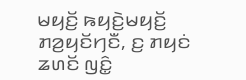ꤗꤟꤢꤩ꤬ ꤒꤟꤢꤧ꤬ꤗꤟꤢꤩ꤬ ꤊꤤ꤬ꤟꤢꤩꤚꤢꤪ, ꤢ꤬ ꤊꤟꤢꤦ ꤘꤛꤢꤩ ꤜꤢꤨ꤭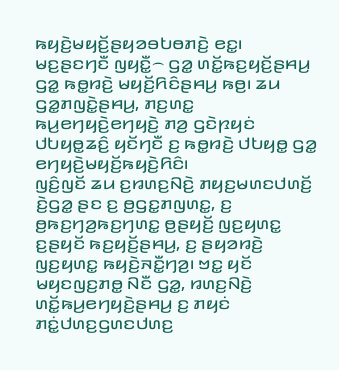ꤒꤟꤢꤧ꤬ꤗꤟꤢꤩ꤬ꤔꤟꤤꤋꤝꤥꤊꤢꤧ꤬ ꤕꤢ꤭꤯
ꤗꤢ꤬ꤔꤢꤚꤢꤪ ꤜꤟꤢꤪ꤭꤮ ꤞꤤ꤭ ꤛꤢꤩ꤭ꤒꤢ꤬ꤟꤢꤩ꤬ꤔꤌꤣ꤬ ꤞꤤ꤭ ꤒꤥ꤭ꤙꤢꤧ꤬ ꤗꤟꤢꤩ꤬ꤖꤢꤨꤔꤌꤣ꤬ ꤒꤥ꤬꤯ ꤘꤣ ꤞꤤ꤭ꤊꤜꤢꤧ꤭ꤔꤌꤣ꤬, ꤊꤢ꤬ꤛꤢ꤭ ꤒꤣ꤬ꤕꤚꤟꤢꤧ꤬ꤕꤚꤟꤢꤧ꤬ ꤊꤤ꤬ ꤞꤢꤧꤐꤟꤢꤦ ꤓꤝꤟꤥ꤭ꤘꤢꤨ꤬ ꤟꤢꤩꤚꤢꤪ ꤢ꤬ ꤒꤥ꤭ꤙꤢꤧ꤬ ꤓꤝꤟꤥ꤭ ꤞꤤ꤭ ꤕꤚꤟꤢꤧ꤬ꤗꤟꤢꤩ꤬ꤒꤟꤢꤧ꤬ꤖꤢꤨ꤯
ꤜꤢꤨ꤬ꤜꤢꤩ ꤘꤣ ꤢ꤬ꤙꤛꤢ꤬ꤡꤢꤧ꤬ ꤊꤟꤢ꤬ꤗꤛꤢꤓꤛꤢꤩ꤬ ꤢꤧ꤬ꤞꤤ꤭ ꤔꤢ ꤢ꤬ ꤥ꤬ꤞꤢ꤭ꤊꤜꤛꤢ꤭, ꤢ꤬ ꤥ꤬ꤒꤢ꤬ꤚꤤ꤬ꤒꤢ꤬ꤚꤛꤢ꤭ ꤥ꤬ꤔꤟꤢꤩ꤬ ꤜꤢ꤬ꤟꤛꤢ꤭ ꤢ꤬ꤔꤟꤢꤩ ꤒꤢ꤬ꤟꤢꤩ꤬ꤔꤌꤣ꤬, ꤢ꤬ ꤔꤟꤤꤙꤢꤧ꤬ ꤜꤢ꤬ꤟꤛꤢ꤭ ꤒꤟꤢꤧ꤬ꤏꤢꤪ꤭ꤚꤤ꤬꤯ ꤠꤢ꤭ ꤟꤢꤩ ꤗꤟꤢꤜꤢ꤬ꤊꤥ꤭ ꤡꤢꤪ ꤞꤤ꤭, ꤙꤛꤢ꤬ꤡꤢꤧ꤬ ꤛꤢꤩ꤭ꤒꤣ꤬ꤕꤚꤟꤢꤧ꤬ꤔꤌꤣ꤬ ꤢ꤬ ꤊꤟꤢꤦ ꤊꤢꤦ꤭ꤓꤛꤢ꤬ꤞꤛꤢꤓꤛꤢ꤬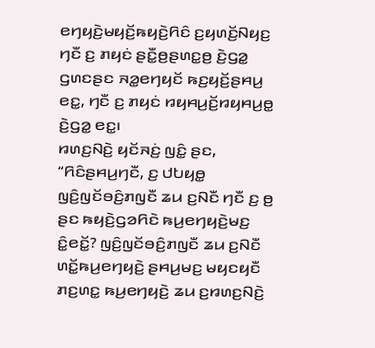ꤕꤚꤟꤢꤧ꤬ꤗꤟꤢꤩ꤬ꤒꤟꤢꤧ꤬ꤖꤢꤨ ꤢ꤬ꤟꤛꤢꤩ꤬ꤡꤟꤢ꤬ ꤚꤢꤪ ꤢ꤬ ꤊꤟꤢꤦ ꤔꤢꤪ꤭ꤥ꤬ꤔꤛꤢ꤭ꤥ꤬ ꤢꤧ꤬ꤞꤤ꤭ ꤞꤛꤢꤔꤢ ꤏꤤ꤭ꤕꤚꤟꤢꤩ ꤒꤢ꤬ꤟꤢꤩ꤬ꤔꤌꤣ꤬ ꤕꤢ꤭, ꤚꤢꤪ ꤢ꤬ ꤊꤟꤢꤦ ꤙꤟꤌꤣ꤬ꤢꤩ꤬ꤙꤟꤌꤣ꤬ꤥ꤭ ꤢꤧ꤬ꤞꤤ꤭ ꤕꤢ꤭꤯
ꤙꤛꤢ꤬ꤡꤢꤧ꤬ ꤟꤢꤩꤏꤢꤦ꤬ ꤜꤢꤨ꤭ ꤔꤢ, “ꤖꤢꤨꤔꤌꤣ꤬ꤚꤢꤪ, ꤢ꤬ ꤓꤝꤟꤥ꤭ ꤜꤢꤨ꤬ꤜꤢꤩꤋꤢꤨ꤬ꤊꤜꤢꤪ ꤘꤣ ꤢ꤬ꤡꤢꤪ ꤚꤢꤪ ꤢ꤬ ꤥ꤬ ꤔꤢ ꤒꤟꤢꤧ꤬ꤞꤤꤖꤢꤧ ꤒꤣ꤬ꤕꤚꤟꤢꤧ꤬ꤗꤢ꤬ ꤢꤨ꤭ꤕꤢꤩ꤭? ꤜꤢꤨ꤬ꤜꤢꤩꤋꤢꤨ꤬ꤊꤜꤢꤪ ꤘꤣ ꤢ꤬ꤡꤢꤪ ꤛꤢꤩ꤭ꤒꤣ꤬ꤕꤚꤟꤢꤧ꤬ ꤔꤌꤣ꤬ꤗꤢ꤬ ꤗꤟꤢꤟꤢꤪ ꤊꤢ꤬ꤛꤢ꤭ ꤒꤣ꤬ꤕꤚꤟꤢꤧ꤬ ꤘꤣ ꤢ꤬ꤙꤛꤢ꤬ꤡꤢꤧ꤬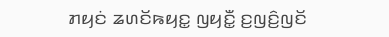ꤊꤟꤢꤦ ꤘꤛꤢꤩꤒꤟꤢ꤭ ꤜꤟꤢꤪ꤭ ꤢ꤬ꤜꤢꤨ꤬ꤜꤢꤩ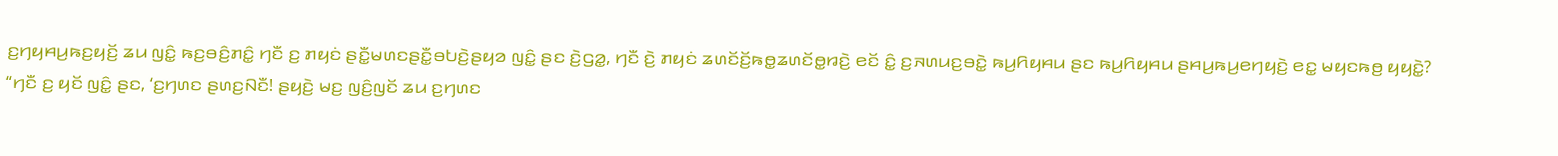ꤢ꤬ꤚꤟꤌꤣ꤬ꤒꤢ꤬ꤟꤢꤩ꤬ ꤘꤣ ꤜꤢꤨ꤭ ꤒꤢ꤬ꤋꤢꤨ꤬ꤊꤢꤨ꤭ ꤚꤢꤪ ꤢ꤬ ꤊꤟꤢꤦ ꤔꤢꤪ꤭ꤗꤛꤢꤔꤢꤪ꤭ꤋꤝꤢꤧ꤬ꤔꤟꤤ ꤜꤢꤨ꤭ ꤔꤢ ꤢꤧ꤬ꤞꤤ꤭, ꤚꤢꤪ ꤢꤧ꤬ ꤊꤟꤢꤦ ꤘꤛꤢꤩꤢꤩ꤬ꤒꤥ꤭ꤘꤛꤢꤩꤥ꤭ꤙꤢꤧ꤬ ꤕꤢꤩ ꤢꤨ꤭ ꤢ꤬ꤏꤛꤣꤢ꤬ꤋꤢꤧ꤭ ꤒꤣ꤬ꤖꤟꤌꤣ ꤔꤢ ꤒꤣ꤬ꤖꤟꤌꤣ ꤔꤌꤣ꤬ꤒꤣ꤬ꤕꤚꤟꤢꤧ꤬ ꤕꤢ꤭ ꤗꤟꤢꤒꤥ꤬ ꤟꤟꤢꤧ꤭?
“ꤚꤢꤪ ꤢ꤬ ꤟꤢꤩ ꤜꤢꤨ꤭ ꤔꤢ, ‘ꤢ꤬ꤚꤛꤢ ꤔꤛꤢ꤬ꤡꤢꤪ! ꤔꤟꤢꤧ꤬ ꤗꤢ꤬ ꤜꤢꤨ꤬ꤜꤢꤩ ꤘꤣ ꤢ꤬ꤚꤛꤢ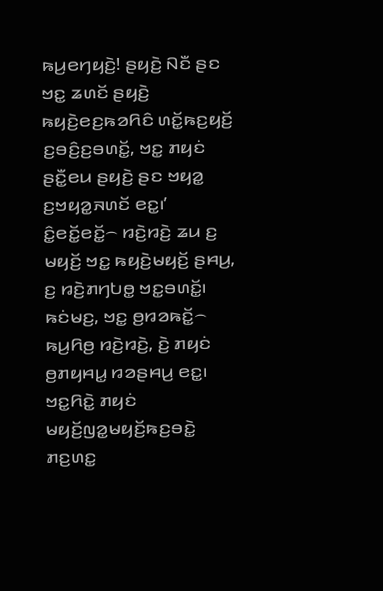ꤒꤣ꤬ꤕꤚꤟꤢꤧ꤬! ꤔꤟꤢꤧ꤬ ꤡꤢꤪ ꤔꤢ ꤠꤢ꤭ ꤘꤛꤢꤩ ꤔꤟꤢꤧ꤬ ꤒꤟꤢꤧ꤬ꤕꤢ꤬ꤒꤤꤖꤢꤨ ꤛꤢꤩ꤭ꤒꤢ꤬ꤟꤢꤩ꤬ ꤢ꤬ꤋꤢꤨ꤬ꤢ꤬ꤋꤛꤢꤩ꤭, ꤠꤢ꤭ ꤊꤟꤢꤦ ꤔꤢꤪ꤭ꤕꤣ ꤔꤟꤢꤧ꤬ ꤔꤢ ꤠꤟꤤ꤭ ꤢ꤬ꤠꤟꤤ꤭ꤏꤛꤢꤩ ꤕꤢ꤭꤯’
ꤢꤨ꤭ꤕꤢꤩ꤭ꤕꤢꤩ꤭꤮ ꤙꤢꤧ꤬ꤙꤢꤧ꤬ ꤘꤣ ꤢ꤬ ꤗꤟꤢꤩ꤬ ꤠꤢ꤭ ꤒꤟꤢꤧ꤬ꤗꤟꤢꤩ꤬ ꤔꤌꤣ꤬, ꤢ꤬ ꤙꤢꤧ꤬ꤊꤚꤝꤥ꤭ ꤠꤢ꤭ꤋꤛꤢꤩ꤭꤯ ꤒꤢꤦꤗꤢ꤬, ꤠꤢ꤭ ꤥ꤬ꤙꤤꤒꤢꤩ꤭꤮ ꤒꤣ꤬ꤖꤥ꤬ ꤙꤢꤧ꤬ꤙꤢꤧ꤬, ꤢꤧ꤬ ꤊꤟꤢꤦ ꤥ꤬ꤊꤟꤌꤣ꤭ ꤙꤤꤔꤌꤣ꤬ ꤕꤢ꤭꤯ ꤠꤢ꤭ꤖꤢꤧ꤭ ꤊꤟꤢꤦ ꤗꤟꤢꤩ꤬ꤜꤤ꤭ꤗꤟꤢꤩ꤬ꤒꤢ꤬ꤋꤢꤧ꤭ ꤊꤢ꤬ꤛꤢ꤭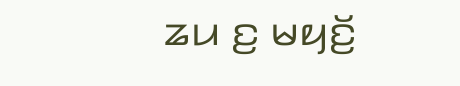ꤘꤣ ꤢ꤬ ꤗꤟꤢꤩ꤬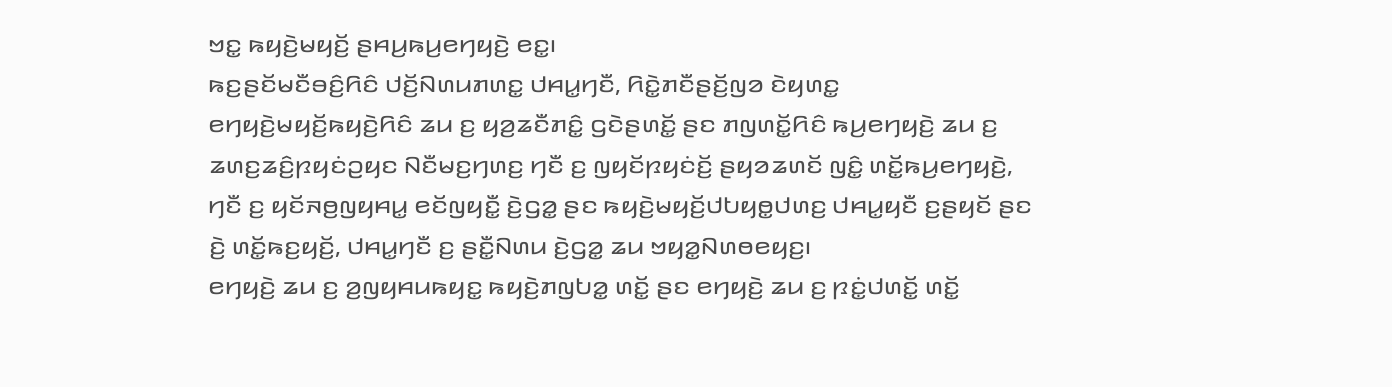ꤠꤢ꤭ ꤒꤟꤢꤧ꤬ꤗꤟꤢꤩ꤬ ꤔꤌꤣ꤬ꤒꤣ꤬ꤕꤚꤟꤢꤧ꤬ ꤕꤢ꤭꤯
ꤒꤢ꤬ꤔꤢꤩꤗꤢꤪꤋꤢꤨ꤬ꤖꤢꤨ ꤓꤢꤩ꤬ꤡꤛꤣꤊꤛꤢ꤭ ꤓꤌꤣ꤭ꤚꤢꤪ, ꤖꤢꤧ꤭ꤊꤢꤪꤔꤢꤩ꤬ꤜꤤ ꤢꤧꤟꤛꤢ꤭ ꤕꤚꤟꤢꤧ꤬ꤗꤟꤢꤩ꤬ꤒꤟꤢꤧ꤬ꤖꤢꤨ ꤘꤣ ꤢ꤬ ꤟꤤ꤬ꤘꤢꤪꤊꤢꤨ꤭ ꤞꤢꤧꤔꤛꤢꤩ꤭ ꤔꤢ ꤊꤜꤛꤢꤩ꤭ꤖꤢꤨ ꤒꤣ꤬ꤕꤚꤟꤢꤧ꤬ ꤘꤣ ꤢ꤬ ꤘꤛꤢ꤬ꤘꤢꤨ꤬ꤐꤟꤢꤦꤑꤟꤢ ꤡꤢꤪꤗꤢ꤬ꤚꤛꤢ꤬ ꤚꤢꤪ ꤢ꤬ ꤜꤟꤢꤩꤐꤟꤢꤦꤢꤩ꤬ ꤔꤟꤤꤘꤛꤢꤩ ꤜꤢꤨ꤭ ꤛꤢꤩ꤭ꤒꤣ꤬ꤕꤚꤟꤢꤧ꤬, ꤚꤢꤪ ꤢ꤬ ꤟꤢꤩꤏꤥ꤬ꤜꤟꤌꤣ꤭ ꤕꤢꤩꤜꤟꤢꤪ꤭ ꤢꤧ꤬ꤞꤤ꤭ ꤔꤢ ꤒꤟꤢꤧ꤬ꤗꤟꤢꤩ꤬ꤓꤝꤟꤥ꤭ꤓꤛꤢ꤬ ꤓꤌꤣ꤭ꤟꤢꤪ ꤢ꤬ꤔꤟꤢꤩ ꤔꤢ ꤢꤧ꤬ ꤛꤢꤩ꤭ꤒꤢ꤬ꤟꤢꤩ꤬, ꤓꤌꤣ꤭ꤚꤢꤪ ꤢ꤬ ꤔꤢꤪ꤭ꤡꤛꤣ ꤢꤧ꤬ꤞꤤ꤭ ꤘꤣ ꤠꤟꤤ꤭ꤡꤛꤥꤕꤟꤢ꤬꤯
ꤕꤚꤟꤢꤧ꤬ ꤘꤣ ꤢ꤬ ꤤ꤬ꤜꤟꤌꤣꤒꤟꤢ꤭ ꤒꤟꤢꤧ꤬ꤊꤜꤝꤤ꤭ ꤛꤢꤩ꤭ ꤔꤢ ꤕꤚꤟꤢꤧ꤬ ꤘꤣ ꤢ꤬ ꤐꤢꤦ꤭ꤓꤛꤢꤩ꤭ ꤛꤢꤩ꤭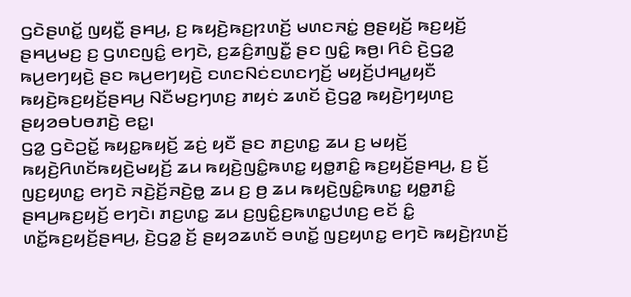ꤞꤢꤧꤔꤛꤢꤩ꤭ ꤜꤟꤢꤪ꤭ ꤔꤌꤣ꤬, ꤢ꤬ ꤒꤟꤢꤧ꤬ꤒꤢ꤬ꤐꤛꤢꤩ꤬ ꤗꤛꤢꤏꤢꤦ꤭ ꤥ꤬ꤔꤟꤢꤩ꤬ ꤒꤢ꤬ꤟꤢꤩ꤬ ꤔꤌꤣ꤬ꤗꤢ꤬ ꤢ꤬ ꤞꤛꤢꤜꤢꤨ꤭ ꤕꤚꤢꤧ, ꤢ꤬ꤘꤢꤨ꤬ꤊꤜꤢꤪ꤭ ꤔꤢ ꤜꤢꤨ꤭ ꤒꤥ꤬꤯ ꤖꤢꤨ ꤢꤧ꤬ꤞꤤ꤭ ꤒꤣ꤬ꤕꤚꤟꤢꤧ꤬ ꤔꤢ ꤒꤣ꤬ꤕꤚꤟꤢꤧ꤬ ꤢꤛꤢꤡꤢꤦꤢꤛꤢꤚꤢꤩ꤬ ꤗꤟꤢꤩ꤬ꤓꤌꤣ꤭ꤟꤢꤪ ꤒꤟꤢꤧ꤬ꤒꤢ꤬ꤟꤢꤩ꤬ꤔꤌꤣ꤬ ꤡꤢꤪꤗꤢ꤬ꤚꤛꤢ꤬ ꤊꤟꤢꤦ ꤘꤛꤢꤩ ꤢꤧ꤬ꤞꤤ꤭ ꤒꤟꤢꤧ꤬ꤚꤟꤛꤢ꤬ ꤔꤟꤤꤋꤝꤥꤊꤢꤧ꤬ ꤕꤢ꤭꤯
ꤞꤤ꤭ ꤞꤢꤧꤑꤢꤩ꤭ ꤒꤟꤢ꤭ꤒꤟꤢꤩ꤬ ꤘꤢꤦ꤬ ꤟꤢꤪ ꤔꤢ ꤊꤢ꤬ꤛꤢ꤭ ꤘꤣ ꤢ꤬ ꤗꤟꤢꤩ꤬ ꤒꤟꤢꤧ꤬ꤖꤛꤢꤩꤒꤟꤢꤧ꤬ꤗꤟꤢꤩ꤬ ꤘꤣ ꤒꤟꤢꤧ꤬ꤜꤢꤨ꤭ꤒꤛꤢ꤭ ꤟꤥ꤭ꤊꤢꤨ꤭ ꤒꤢ꤬ꤟꤢꤩ꤬ꤔꤌꤣ꤬, ꤢ꤬ ꤢꤩ꤬ ꤜꤢ꤬ꤟꤛꤢ꤭ ꤕꤚꤢꤧ ꤏꤢꤧ꤬ꤢꤩ꤬ꤏꤢꤧ꤬ꤥ꤭ ꤘꤣ ꤢ꤬ ꤥ꤬ ꤘꤣ ꤒꤟꤢꤧ꤬ꤜꤢꤨ꤭ꤒꤛꤢ꤭ ꤟꤥ꤭ꤊꤢꤨ꤭ ꤔꤌꤣ꤬ꤒꤢ꤬ꤟꤢꤩ꤬ ꤕꤚꤢꤧ꤯ ꤊꤢ꤬ꤛꤢ꤭ ꤘꤣ ꤢ꤬ꤜꤢꤨ꤭ꤢ꤬ꤒꤛꤢ꤭ꤓꤛꤢ꤬ ꤕꤢꤩ ꤢꤨ꤭ ꤛꤢꤩ꤭ꤒꤢ꤬ꤟꤢꤩ꤬ꤔꤌꤣ꤬, ꤢꤧ꤬ꤞꤤ꤭ ꤢꤩ꤬ ꤔꤟꤤꤘꤛꤢꤩ ꤋꤛꤢꤩ꤭ ꤜꤢ꤬ꤟꤛꤢ꤭ ꤕꤚꤢꤧ ꤒꤟꤢꤧ꤬ꤐꤛꤢꤩ꤬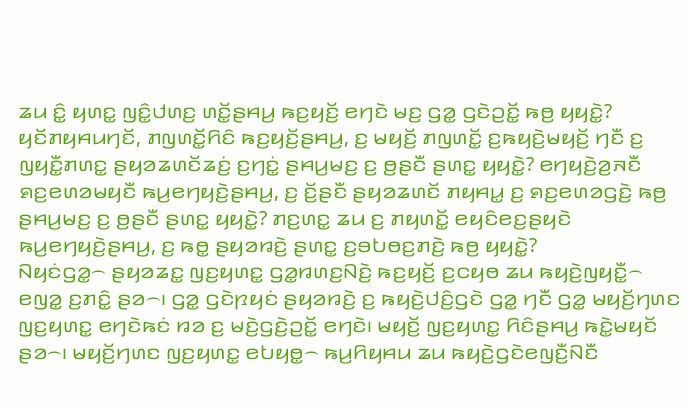ꤘꤣ ꤢꤨ꤭ ꤟꤛꤢ꤭ ꤜꤢꤨ꤭ꤓꤛꤢ꤬ ꤛꤢꤩ꤭ꤔꤌꤣ꤬ ꤒꤢ꤬ꤟꤢꤩ꤬ ꤕꤚꤢꤧ ꤗꤢ꤬ ꤞꤤ꤭ ꤞꤢꤧꤑꤢꤩ꤭ ꤒꤥ꤬ ꤟꤟꤢꤧ꤭?
ꤟꤢꤩꤊꤟꤌꤣꤚꤢꤩ, ꤊꤜꤛꤢꤩ꤭ꤖꤢꤨ ꤒꤢ꤬ꤟꤢꤩ꤬ꤔꤌꤣ꤬, ꤢ꤬ ꤗꤟꤢꤩ꤬ ꤊꤜꤛꤢꤩ꤭ ꤢ꤬ꤒꤟꤢꤧ꤬ꤗꤟꤢꤩ꤬ ꤚꤢꤪ ꤢ꤬ ꤜꤟꤢꤪ꤭ꤊꤛꤢ꤭ ꤔꤟꤤꤘꤛꤢꤩꤘꤢꤦ꤬ ꤢ꤬ꤚꤢꤦ꤭ ꤔꤌꤣ꤬ꤗꤢ꤬ ꤢ꤬ ꤥ꤬ꤔꤢꤪ ꤔꤛꤢ꤭ ꤟꤟꤢꤧ꤭? ꤕꤚꤟꤢꤧ꤬ꤤ꤬ꤏꤢꤪ ꤎꤢ꤬ꤕꤛꤤꤗꤟꤢꤪ ꤒꤣ꤬ꤕꤚꤟꤢꤧ꤬ꤔꤌꤣ꤬, ꤢ꤬ ꤢꤩ꤬ꤔꤢꤪ ꤔꤟꤤꤘꤛꤢꤩ ꤊꤟꤌꤣ꤭ ꤢ꤬ ꤎꤢ꤬ꤕꤛꤤꤞꤢꤧ꤬ ꤒꤥ꤬ ꤔꤌꤣ꤬ꤗꤢ꤬ ꤢ꤬ ꤥ꤬ꤔꤢꤪ ꤔꤛꤢ꤭ ꤟꤟꤢꤧ꤭? ꤊꤢ꤬ꤛꤢ꤭ ꤘꤣ ꤢ꤬ ꤊꤟꤛꤢꤩ꤭ ꤕꤟꤢꤨꤕꤢ꤬ꤔꤟꤢꤧ ꤒꤣ꤬ꤕꤚꤟꤢꤧ꤬ꤔꤌꤣ꤬, ꤢ꤬ ꤒꤥ꤭ ꤔꤟꤤꤙꤢꤧ꤬ ꤔꤛꤢ꤭ ꤢ꤬ꤋꤝꤥꤢ꤬ꤊꤢꤧ꤬ ꤒꤥ꤬ ꤟꤟꤢꤧ꤭?
ꤡꤟꤢꤦꤞꤤ꤭꤮ ꤔꤟꤤꤘꤢ꤭ ꤜꤢ꤬ꤟꤛꤢ꤭ ꤞꤤ꤭ꤙꤛꤢ꤬ꤡꤢꤧ꤬ ꤒꤢ꤬ꤟꤢꤩ꤬ ꤢ꤬ꤍꤟꤥ ꤘꤣ ꤒꤟꤢꤧ꤬ꤜꤟꤢꤪ꤭꤮ ꤕꤜꤤ꤭ ꤢ꤬ꤊꤢꤨ꤭ ꤔꤤ꤮꤯ ꤞꤤ꤭ ꤞꤢꤧꤐꤟꤢꤦ ꤔꤟꤤꤙꤢꤧ꤬ ꤢ꤬ ꤒꤟꤢꤧ꤬ꤓꤢꤨ꤬ꤞꤢꤧ ꤞꤤ꤭ ꤚꤢꤪ ꤞꤤ꤭ ꤗꤟꤢꤩ꤬ꤚꤛꤢ ꤜꤢ꤬ꤟꤛꤢ꤭ ꤕꤚꤢꤧꤒꤢꤦ ꤙꤤ ꤢ꤬ ꤗꤢꤧ꤬ꤞꤢꤧ꤬ꤑꤢꤩ꤭ ꤕꤚꤢꤧ꤯ ꤗꤟꤢꤩ꤬ ꤜꤢ꤬ꤟꤛꤢ꤭ ꤖꤢꤨꤔꤌꤣ꤬ ꤒꤢꤧ꤭ꤗꤟꤢꤩ ꤔꤤ꤮꤯ ꤗꤟꤢꤩ꤬ꤚꤛꤢ ꤜꤢ꤬ꤟꤛꤢ꤭ ꤕꤝꤟꤥ꤭꤮ ꤒꤣ꤬ꤖꤟꤌꤣ ꤘꤣ ꤒꤟꤢꤧ꤬ꤞꤢꤧꤕꤜꤢꤪ꤬ꤡꤢꤪ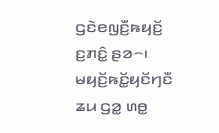ꤞꤢꤧꤕꤜꤢꤪ꤬ꤒꤟꤢꤩ꤬ ꤢ꤬ꤊꤢꤨ꤭ ꤔꤤ꤮꤯ ꤗꤟꤢꤩ꤬ꤒꤢꤩ꤭ꤟꤢꤩꤚꤢꤪ ꤘꤣ ꤞꤤ꤭ ꤛꤥ꤭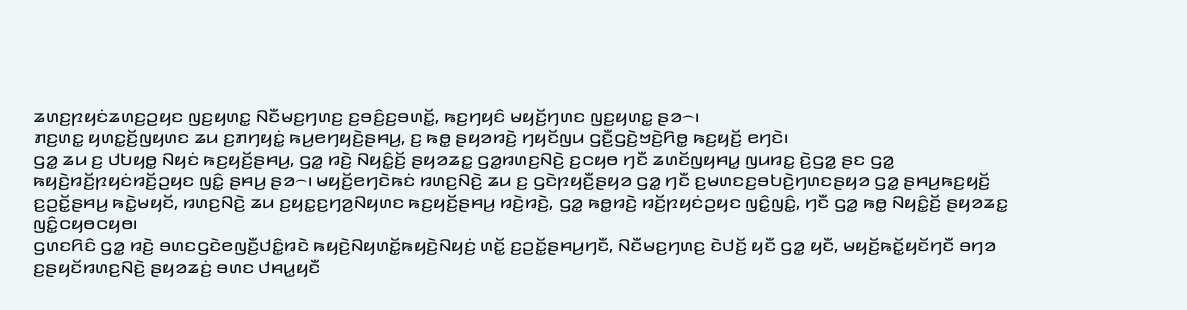ꤘꤛꤢ꤬ꤐꤟꤢꤦꤘꤛꤢ꤬ꤑꤟꤢ ꤜꤢ꤬ꤟꤛꤢ꤭ ꤡꤢꤪꤗꤢ꤬ꤚꤛꤢ꤬ ꤢ꤬ꤋꤢꤨ꤬ꤢ꤬ꤋꤛꤢꤩ꤭, ꤒꤢ꤬ꤚꤟꤢꤨ ꤗꤟꤢꤩ꤬ꤚꤛꤢ ꤜꤢ꤬ꤟꤛꤢ꤭ ꤔꤤ꤮꤯
ꤊꤢ꤬ꤛꤢ꤭ ꤟꤛꤢ꤭ꤢꤩ꤬ꤜꤟꤛꤢ ꤘꤣ ꤢ꤬ꤊꤚꤟꤢꤦ꤭ ꤒꤣ꤬ꤕꤚꤟꤢꤧ꤬ꤔꤌꤣ꤬, ꤢ꤬ ꤒꤥ꤭ ꤔꤟꤤꤙꤢꤧ꤬ ꤚꤟꤢꤩꤜꤣ ꤞꤢꤪ꤬ꤞꤢꤧ꤬ꤠꤢꤧ꤬ꤖꤥ꤭ ꤒꤢ꤬ꤟꤢꤩ꤬ ꤕꤚꤢꤧ꤯
ꤞꤤ꤭ ꤘꤣ ꤢ꤬ ꤓꤝꤟꤥ꤭ ꤡꤟꤢꤦ ꤒꤢ꤬ꤟꤢꤩ꤬ꤔꤌꤣ꤬, ꤞꤤ꤭ ꤙꤢꤧ꤬ ꤡꤟꤢꤨ꤭ꤢꤩ꤬ ꤔꤟꤤꤘꤢ꤭ ꤞꤤ꤭ꤙꤛꤢ꤬ꤡꤢꤧ꤬ ꤢ꤬ꤍꤟꤥ ꤚꤢꤪ ꤘꤛꤢꤩꤜꤟꤌꤣ꤭ ꤜꤣꤙꤢ꤭ ꤢꤧ꤬ꤞꤤ꤭ ꤔꤢ ꤞꤤ꤭ ꤒꤟꤢꤧ꤬ꤙꤢꤩ꤬ꤐꤟꤢꤦꤙꤢꤩ꤬ꤑꤟꤢ ꤜꤢꤨ꤭ ꤔꤌꤣ꤬ ꤔꤤ꤮꤯ ꤗꤟꤢꤩ꤬ꤕꤚꤢꤧꤒꤢꤦ ꤙꤛꤢ꤬ꤡꤢꤧ꤬ ꤘꤣ ꤢ꤬ ꤞꤢꤧꤐꤟꤢꤪ꤬ꤔꤟꤤ ꤞꤤ꤭ ꤚꤢꤪ ꤢ꤬ꤗꤛꤢꤢ꤬ꤋꤝꤢꤧ꤬ꤚꤛꤢꤔꤟꤤ ꤞꤤ꤭ ꤔꤌꤣ꤬ꤒꤢ꤬ꤟꤢꤩ꤬ ꤢ꤬ꤑꤢꤩ꤭ꤔꤌꤣ꤬ ꤒꤢꤧ꤭ꤗꤟꤢꤩ, ꤙꤛꤢ꤬ꤡꤢꤧ꤬ ꤘꤣ ꤢ꤬ꤟꤢ꤭ꤢ꤬ꤚꤤ꤬ꤡꤟꤛꤢ ꤒꤢ꤬ꤟꤢꤩ꤬ꤔꤌꤣ꤬ ꤙꤢꤧ꤬ꤙꤢꤧ꤬, ꤞꤤ꤭ ꤒꤥ꤭ꤙꤢꤧ꤬ ꤙꤢꤩ꤬ꤐꤟꤢꤦꤑꤟꤢ ꤜꤢꤨ꤭ꤜꤢꤨ꤭, ꤚꤢꤪ ꤞꤤ꤭ ꤒꤥ꤭ ꤡꤟꤢꤨ꤭ꤢꤩ꤬ ꤔꤟꤤꤘꤢ꤭ ꤜꤢꤨ꤭ꤍꤟꤥꤍꤟꤥ꤯
ꤞꤛꤢꤖꤢꤨ ꤞꤤ꤭ ꤙꤢꤧ꤬ ꤋꤛꤢꤞꤢꤧꤕꤜꤢꤪ꤬ꤓꤢꤨ꤭ꤙꤢꤧ ꤒꤟꤢꤧ꤬ꤡꤟꤛꤢꤩ꤭ꤒꤟꤢꤧ꤬ꤡꤟꤢꤦ꤬ ꤛꤢꤩ꤭ ꤢ꤬ꤑꤢꤩ꤭ꤔꤌꤣ꤬ꤚꤢꤪ, ꤡꤢꤪꤗꤢ꤬ꤚꤛꤢ꤬ ꤢꤧꤓꤢꤩ꤬ ꤟꤢꤪ ꤞꤤ꤭ ꤟꤢꤪ, ꤗꤟꤢꤩ꤬ꤒꤢꤩ꤭ꤟꤢꤩꤚꤢꤪ ꤋꤚꤤ ꤢ꤬ꤔꤟꤢꤩꤙꤛꤢ꤬ꤡꤢꤧ꤬ ꤔꤟꤤꤘꤢꤦ꤬ ꤋꤛꤢ ꤓꤌꤣ꤭ꤟꤢꤪ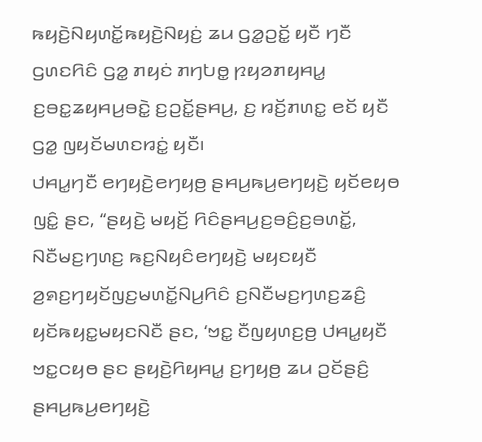ꤒꤟꤢꤧ꤬ꤡꤟꤛꤢꤩ꤭ꤒꤟꤢꤧ꤬ꤡꤟꤢꤦ꤬ ꤘꤣ ꤞꤤ꤭ꤑꤢꤩ꤭ ꤟꤢꤪ ꤚꤢꤪ ꤞꤛꤢꤖꤢꤨ ꤞꤤ꤭ ꤊꤟꤢꤦ ꤊꤚꤝꤥ꤭ ꤐꤟꤤꤊꤟꤌꤣ꤭ ꤢ꤬ꤋꤢ꤭ꤘꤟꤌꤣ꤬ꤋꤢꤧ꤭ ꤢ꤬ꤑꤢꤩ꤭ꤔꤌꤣ꤬, ꤢ꤬ ꤙꤢꤩ꤬ꤊꤛꤢ꤭ ꤕꤢꤩ ꤟꤢꤪ ꤞꤤ꤭ ꤜꤟꤢꤩꤗꤛꤢꤙꤢꤦ꤭ ꤟꤢꤪ꤯
ꤓꤌꤣ꤭ꤚꤢꤪ ꤕꤚꤟꤢꤧ꤬ꤕꤚꤟꤥ꤬ ꤔꤌꤣ꤬ꤒꤣ꤬ꤕꤚꤟꤢꤧ꤬ ꤟꤢꤩꤕꤟꤥ ꤜꤢꤨ꤭ ꤔꤢ, “ꤔꤟꤢꤧ꤬ ꤗꤟꤢꤩ꤬ ꤖꤢꤨꤔꤌꤣ꤬ꤢ꤬ꤋꤢꤨ꤬ꤢ꤬ꤋꤛꤢꤩ꤭, ꤡꤢꤪꤗꤢ꤬ꤚꤛꤢ꤬ ꤒꤢ꤬ꤡꤟꤢꤨꤕꤚꤟꤢꤧ꤬ ꤗꤟꤢꤟꤢꤪ ꤤ꤬ꤎꤢ꤬ꤚꤟꤢꤩꤜꤢ꤬ꤗꤛꤢꤩ꤭ꤡꤣ꤬ꤖꤢꤨ ꤢ꤬ꤡꤢꤪꤗꤢ꤬ꤚꤛꤢ꤬ꤘꤢꤨ꤬ ꤟꤢꤩꤒꤟꤢ꤭ꤗꤟꤢꤡꤢꤪ ꤔꤢ, ‘ꤠꤢ꤭ ꤢꤪꤜꤟꤛꤢ꤬ꤥ꤬ ꤓꤌꤣ꤭ꤟꤢꤪ ꤠꤢ꤭ꤍꤟꤥ ꤔꤢ ꤔꤟꤢꤧ꤬ꤖꤟꤌꤣ꤭ ꤢ꤬ꤚꤟꤥ꤬ ꤘꤣ ꤑꤢꤩꤔꤢꤨ꤬ ꤔꤌꤣ꤬ꤒꤣ꤬ꤕꤚꤟꤢꤧ꤬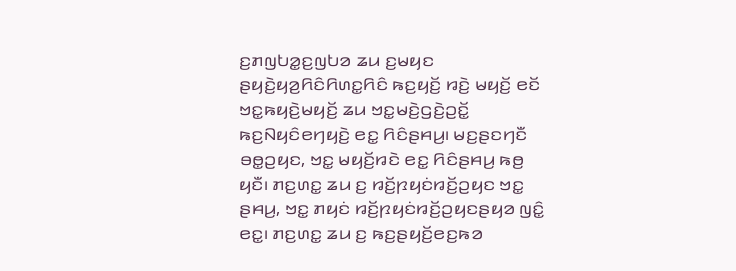ꤢ꤬ꤊꤜꤝꤤ꤭ꤢ꤬ꤜꤝꤤ ꤘꤣ ꤢ꤬ꤗꤟꤢ ꤔꤟꤢꤧ꤬ꤟꤤ꤬ꤖꤢꤨꤖꤛꤢ꤭ꤖꤢꤨ ꤒꤢ꤬ꤟꤢꤩ꤬ ꤙꤢꤧ꤬ ꤗꤟꤢꤩ꤬ ꤕꤢꤩ ꤠꤢ꤭ꤒꤟꤢꤧ꤬ꤗꤟꤢꤩ꤬ ꤘꤣ ꤠꤢ꤭ꤗꤢꤧ꤬ꤞꤢꤧ꤬ꤑꤢꤩ꤭ ꤒꤢ꤬ꤡꤟꤢꤨꤕꤚꤟꤢꤧ꤬ ꤕꤢ꤭ ꤖꤢꤨꤔꤌꤣ꤬꤯ ꤗꤢ꤬ꤔꤢꤚꤢꤪ ꤋꤥ꤭ꤑꤟꤢ, ꤠꤢ꤭ ꤗꤟꤢꤩ꤬ꤙꤢꤧ ꤕꤢ꤭ ꤖꤢꤨꤔꤌꤣ꤬ ꤒꤥ꤬ ꤟꤢꤪ꤯ ꤊꤢ꤬ꤛꤢ꤭ ꤘꤣ ꤢ꤬ ꤙꤢꤩ꤬ꤐꤟꤢꤦꤙꤢꤩ꤬ꤑꤟꤢ ꤠꤢ꤭ ꤔꤌꤣ꤬, ꤠꤢ꤭ ꤊꤟꤢꤦ ꤙꤢꤩ꤬ꤐꤟꤢꤦꤙꤢꤩ꤬ꤑꤟꤢꤔꤟꤤ ꤜꤢꤨ꤭ ꤕꤢ꤭꤯ ꤊꤢ꤬ꤛꤢ꤭ ꤘꤣ ꤢ꤬ ꤒꤢ꤬ꤔꤟꤢꤩ꤬ꤕꤢ꤬ꤒꤤ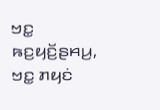ꤠꤢ꤭ ꤒꤢ꤬ꤟꤢꤩ꤬ꤔꤌꤣ꤬, ꤠꤢ꤭ ꤊꤟꤢꤦ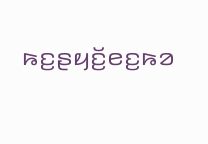ꤒꤢ꤬ꤔꤟꤢꤩ꤬ꤕꤢ꤬ꤒꤤ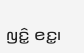ꤜꤢꤨ꤭ ꤕꤢ꤭꤯